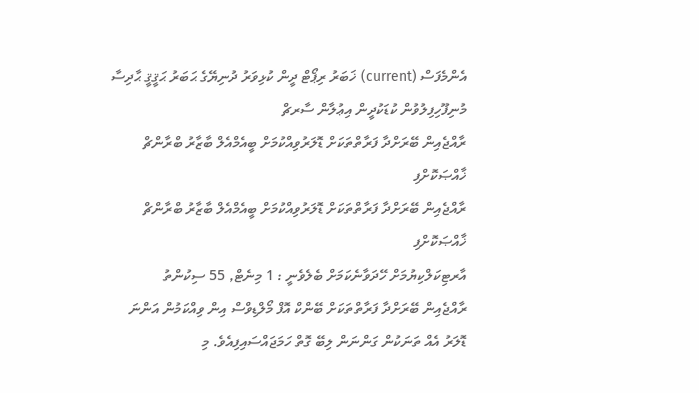އެންމެފަސް (current) ޚަބަރު ރިޕޯޓް ދީން ކުޅިވަރު ދުނިޔޭގެ ޙަބަރު ޙަޤީޤީ ޙާދިސާ މުނިފޫހިފިލުވުން ކުޑަކުދީން އިޢުލާން ސާރޗް
ރާއްޖެއިން ބޭރަށްދާ ފަރާތްތަކަށް ޑޮލަރުވިއްކުމަށް ބީއެމްއެލް ބާޒާރު ބްރާންޗް ޚާއްޞަކޮށްފި
ރާއްޖެއިން ބޭރަށްދާ ފަރާތްތަކަށް ޑޮލަރުވިއްކުމަށް ބީއެމްއެލް ބާޒާރު ބްރާންޗް ޚާއްޞަކޮށްފި
އާރޓިކަލްކިޔުމަށް ހޭދަވާނެކަމަށް ބެލެވެނީ : 1 މިނެޓް, 55 ސިކުންތު
ރާއްޖެއިން ބޭރަށްދާ ފަރާތްތަކަށް ބޭންކް އޮފް މޯލްޑިވްސް އިން ވިއްކަމުން އަންނަ ޑޮލަރު އެއް ތަނަކުން ގަންނަން ލިބޭ ގޮތް ހަމަޖައްސައިފިއެވެ. މި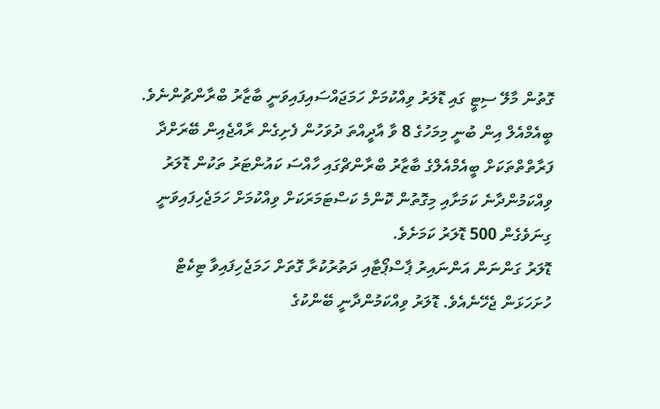ގޮތުން މާލޭ ސިޓީ ގައި ޑޮލަރު ވިއްކުމަށް ހަމަޖައްސައިފައިވަނީ ބާޒާރު ބްރާންޗުންނެވެ.
ބީއެމްއެލް އިން ބުނީ މިމަހުގެ 8 ވާ އާދީއްތަ ދުވަހުން ފެށިގެން ރާއްޖެއިން ބޭރަށްދާ ފަރާތްތްތަކަށް ބީއެމްއެލްގެ ބާޒާރު ބްރާންޗްގައި ހާއްސަ ކައުންޓަރު ތަކުން ޑޮލަރު ވިއްކަމުންދާނެ ކަމަށާއި މިގޮތުން ކޮންމެ ކަސްޓަމަރަކަށް ވިއްކުމަށް ހަމަޖެހިފައިވަނީ ގިނަވެގެން 500 ޑޮލަރު ކަމަށެވެ.
ޑޮލަރު ގަންނަން އަންނައިރު ޕާސްޕޯޓާއި ދަތުރުކުރާ ގޮތަށް ހަމަޖެހިފައިވާ ޓިކެޓް ހުށަހަޅަން ޖެހޭނެއެވެ. ޑޮލަރު ވިއްކަމުންދާނީ ބޭންކުގެ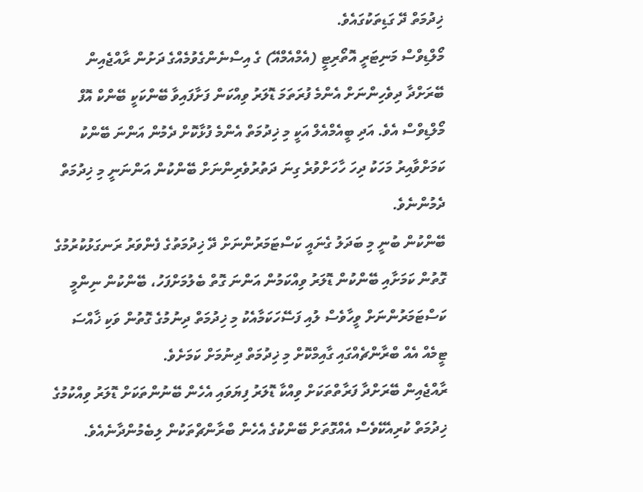ޚިދުމަތް ދޭ ގަޑިތަކުގައެވެ.
މޯލްޑިވްސް މަނިޓަރީ އޮތޯރިޓީ (އެމްއެމްއޭ) ގެ އިސްނެންގެވުމެއްގެ ދަށުން ރާއްޖެއިން ބޭރަށްދާ ދިވެހިންނަށް އެންމެ ފުރަތަމަ ޑޮލަރު ވިއްކަން ފަށާފައިވާ ބޭންކަކީ ބޭންކް އޮފް މޯލްޑިވްސް އެވެ. އަދި ބީއެމްއެލް އަކީ މި ޚިދުމަތް އެންމެ ފުޅާކޮށް ދެމުން އަންނަ ބޭންކު ކަމަށްވާއިރު މަހަކު ދިހަ ހާހަށްވުރެ ގިނަ ދަތުރުވެރިންނަށް ބޭންކުން އަންނަނީ މި ޚިދުމަތް ދެމުންނެވެ.
ބޭންކުން ބުނީ މި ބަދަލު ގެނައީ ކަސްޓަމަރުންނަށް ދޭ ޚިދުމަތުގެ ފެންވަރު ރަނގަޅުކުރުމުގެ ގޮތުން ކަމަށާއި ބޭންކުން ޑޮލަރު ވިއްކަމުން އަންނަ ގޮތް ބެލުމަށްފަހު، ބޭންކުން ނިންމީ ކަސްޓަމަރުންނަށް ވީހާވެސް ލުއި ފަސޭހަކަމާއެކު މި ޚިދުމަތް ދިނުމުގެ ގޮތުން ވަކި ޚާއްސަ ޓީމެއް އެއް ބްރާންޗެއްގައި ގާއިމްކޮށް މި ޚިދުމަތް ދިނުމަށް ކަމަށެވެ.
ރާއްޖެއިން ބޭރަށްދާ ފަރާތްތަކަށް ވިއްކާ ޑޮލަރު ފިޔަވައި އެހެން ބޭނުންތަކަށް ޑޮލަރު ވިއްކުމުގެ ޚިދުމަތް ކުރިއެކޭވެސް އެއްގޮތަށް ބޭންކުގެ އެހެން ބްރާންޗްތަކުން ލިބެމުންދާނެއެވެ.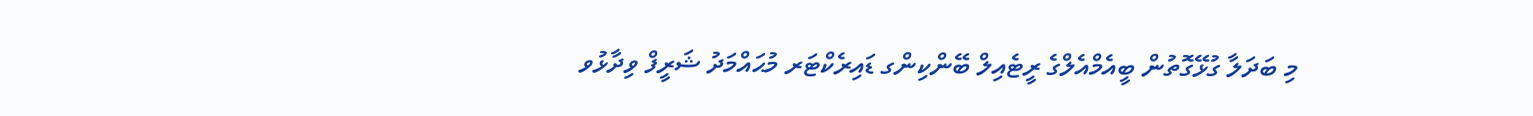މި ބަދަލާ ގުޅޭގޮތުން ބީއެމްއެލްގެ ރީޓެއިލް ބޭންކިންގ ޑައިރެކްޓަރ މުޙައްމަދު ޝަރީފް ވިދާޅުވ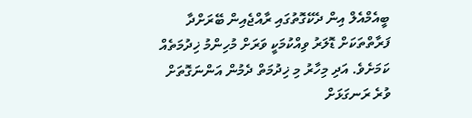ބީއެމްއެލް އިން ދެކޭގޮތުގައި ރާއްޖެއިން ބޭރަށްދާ ފަރާތްތަކަށް ޑޮލަރު ވިއްކުމަކީ ވަރަށް މުހިންމު ޚިދުމަތެއް ކަމަށެވެ. އަދި މިހާރު މި ޚިދުމަތް ދެމުން އަންނަގޮތަށް ވުރެ ރަނގަޅަށް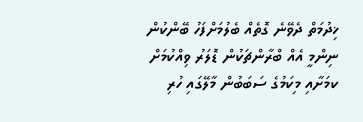ޚިދުމަތް ދެވޭނެ ގޮތެއް ބެލުމަށްފަހު ބޭންކުން ނިންމީ އެއް ބްރާންޗަކުން ޑޮލަރު ވިއްކުމަށް ކމަށާއި މިކަމުގެ ސަބަބުން މާލޭގައި ހުރި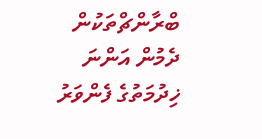ބްރާންޗްތަކުން ދެމުން އަންނަ ޚިދުމަތުގެ ފެންވަރު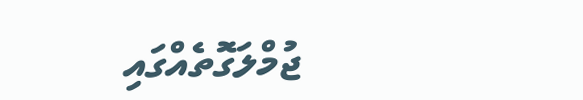ޖުމްލަގޮތެއްގައި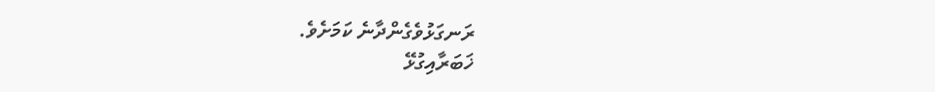ރަނގަޅުވެގެންދާނެ ކަމަށެވެ.
ޚަބަރާއިގުޅޭ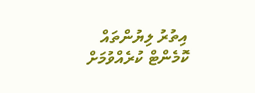އިތުރު ލިޔުންތައް
ކޮމެންޓް ކުރެއްވުމަށް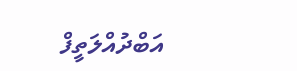އަބްދުއްލަތީފް